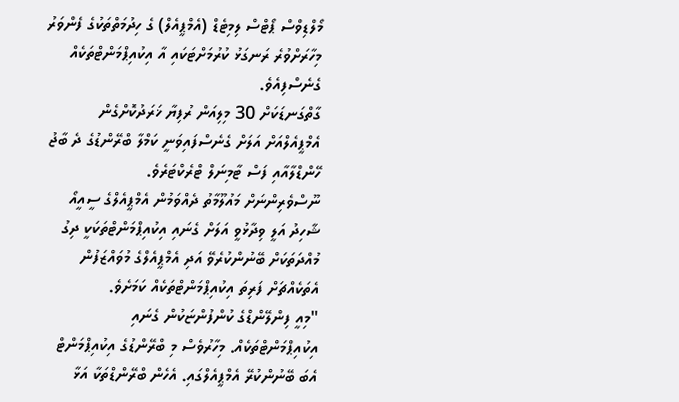މޯލްޑިވްސް ޕޯޓްސް ލިމިޓެޑް (އެމްޕީއެލް) ގެ ހިދުމަތްތަކުގެ ފެންވަރު މިހާރަށްވުރެ ރަނގަޅު ކުރުމަށްޓަކައި އާ އިކުއިޕްމަންޓްތަކެއް ގެނެސްފިއެވެ.
ގާތްގަނޑަކަށް 30 މިލިއަން ރުފިޔާ ޚަރަދުކޮށްގެން އެމްޕީއެލްއަށް އަލަށް ގެނެސްފައިވަނީ ކަމްލާ ބްރޭންޑުގެ ދެ ބާޖު ހޭންޑްލާއާއި ފަސް ޓާމިނަލް ޓްރެކްޓަރެވެ.
ނޫސްވެރިންނަށް މައުލޫމާތު ދެއްވަމުން އެމްޕީއެލްގެ ސީއީއޯ ޝާހިދު އަލީ ވިދާޅުވީ އަލަށް ގެނައި އިކުއިޕްމަންޓްތަކަކީ ދިގު މުއްދަތަކަށް ބޭނުންކުރެވޭ އަދި އެމްޕީއެލްގެ މުވައްޒަފުން އެތަކެއްޗަށް ފަރިތަ އިކުއިޕްމަންޓްތަކެއް ކަމަށެވެ.
"މިއީ ފިންލޭންޑްގެ ކުންފުންޏަކުން ގެނައި އިކުއިޕްމަންޓްތަކެއް. މިހާރުވެސް މި ބްރޭންޑުގެ އިކުއިޕްމަންޓް އެބަ ބޭނުންކުރޭ އެމްޕީއެލްގައި. އެހެން ބްރޭންޑްތަކާ އަޅާ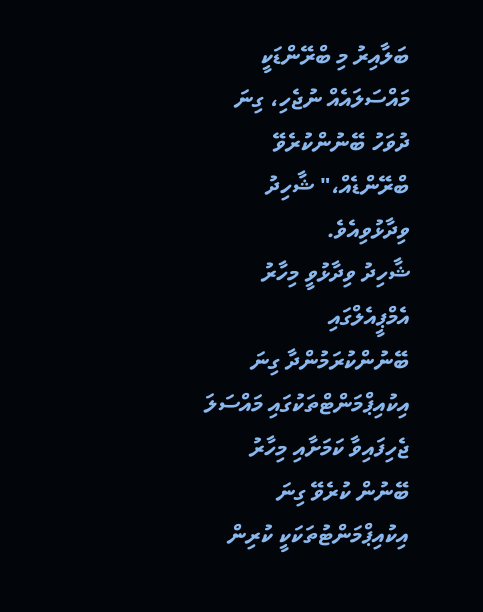ބަލާއިރު މި ބްރޭންޑަކީ މައްސަލައެއް ނުޖެހި، ގިނަ ދުވަހު ބޭނުންކުރެވޭ ބްރޭންޑެއް،" ޝާހިދު ވިދާޅުވިއެވެ.
ޝާހިދު ވިދާޅުވީ މިހާރު އެމްޕީއެލްގައި ބޭނުންކުރަމުންދާ ގިނަ އިކުއިޕްމަންޓްތަކުގައި މައްސަލަ ޖެހިފައިވާ ކަމަށާއި މިހާރު ބޭނުން ކުރެވޭ ގިނަ އިކުއިޕްމަންޓުތަކަކީ ކުރިން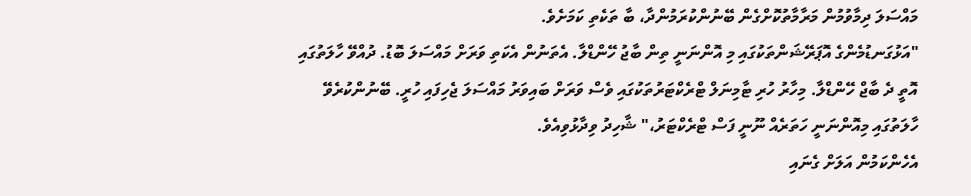މައްސަލަ ދިމާވުމުން މަރާމާތުކޮށްގެން ބޭނުންކުރަމުންދާ، ބާ ތަކެތި ކަމަށެވެ.
"އަޅުގަނޑުމެންގެ އޮޕަރޭޝަންތަކުގައި މި އޮންނަނީ ތިން ބާޖު ހޭންޑްލާ. އެތަނުން އެކަތި ވަރަށް މައްސަލަ ބޮޑު. ދުއްވޭ ހާލަތުގައި އޮތީ ދެ ބާޖް ހޭންޑްލާ. މިހާރު ހުރި ޓާމިނަލް ޓްރެކްޓަރުތަކުގައި ވެސް ވަރަށް ބައިވަރު މައްސަލަ ޖެހިފައި ހުރީ. ބޭނުންކުރެވޭ ހާލަތުގައި މިއޮންނަނީ ހަތަރެއް ނޫނީ ފަސް ޓްރެކްޓަރު،" ޝާހިދު ވިދާޅުވިއެވެ.
އެހެންކަމުން އަލަށް ގެނައި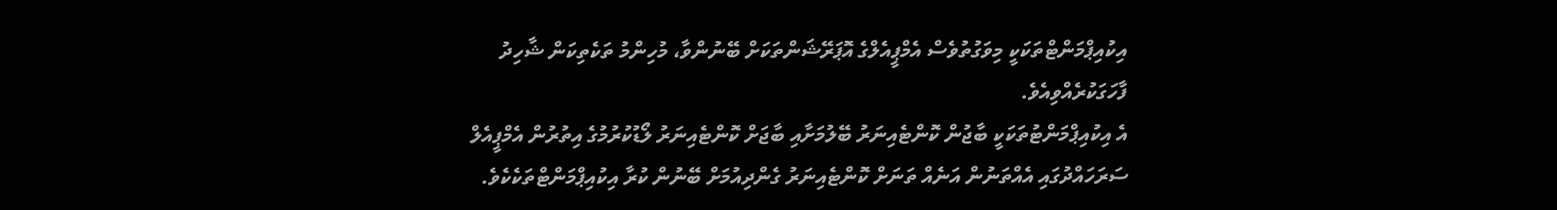އިކުއިޕްމަންޓްތަކަކީ މިވަގުތުވެސް އެމްޕީއެލްގެ އޮޕަރޭޝަންތަކަށް ބޭނުންވާ، މުހިންމު ތަކެތިކަން ޝާހިދު ފާހަގަކުރެއްވިއެވެ.
އެ އިކުއިޕްމަންޓުތަކަކީ ބާޖުން ކޮންޓެއިނަރު ބޭލުމަށާއި ބާޖަށް ކޮންޓެއިނަރު ލޯޑުކުރުމުގެ އިތުރުން އެމްޕީއެލް ސަރަހައްދުގައި އެއްތަނުން އަނެއް ތަނަށް ކޮންޓެއިނަރު ގެންދިއުމަށް ބޭނުން ކުރާ އިކުއިޕްމަންޓްތަކެކެވެ.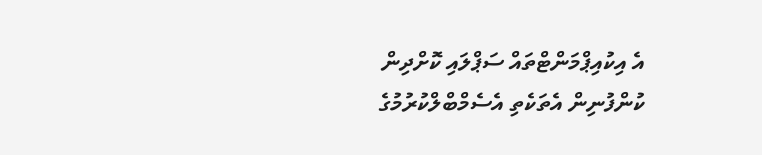އެ އިކުއިޕްމަންޓްތައް ސަޕްލައި ކޮށްދިން ކުންފުނިން އެތަކެތި އެސެމްބްލްކުރުމުގެ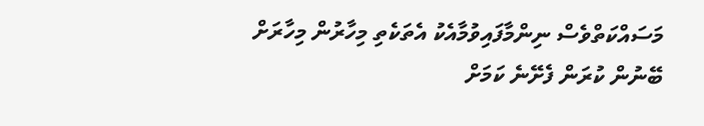މަސައްކަތްވެސް ނިންމާފައިވުމާއެކު އެތަކެތި މިހާރުން މިހާރަށް ބޭނުން ކުރަން ފެށޭނެ ކަމަށް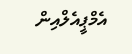އެމްޕީއެލްއިން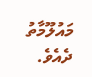މައުލޫމާތު ދެއެވެ.